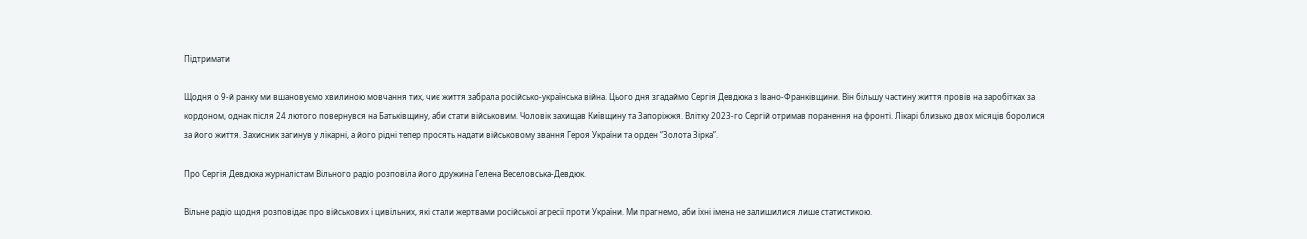Підтримати

Щодня о 9-й ранку ми вшановуємо хвилиною мовчання тих, чиє життя забрала російсько-українська війна. Цього дня згадаймо Сергія Девдюка з Івано-Франківщини. Він більшу частину життя провів на заробітках за кордоном, однак після 24 лютого повернувся на Батьківщину, аби стати військовим. Чоловік захищав Київщину та Запоріжжя. Влітку 2023-го Сергій отримав поранення на фронті. Лікарі близько двох місяців боролися за його життя. Захисник загинув у лікарні, а його рідні тепер просять надати військовому звання Героя України та орден “Золота Зірка”.

Про Сергія Девдюка журналістам Вільного радіо розповіла його дружина Гелена Веселовська-Девдюк.

Вільне радіо щодня розповідає про військових і цивільних, які стали жертвами російської агресії проти України. Ми прагнемо, аби їхні імена не залишилися лише статистикою.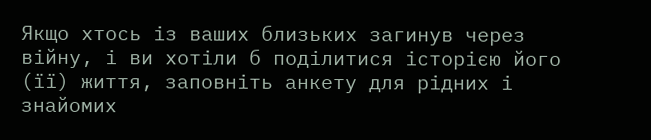Якщо хтось із ваших близьких загинув через війну, і ви хотіли б поділитися історією його (її) життя, заповніть анкету для рідних і знайомих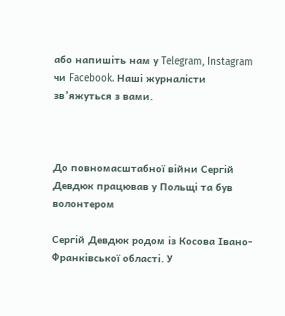або напишіть нам у Telegram, Instagram чи Facebook. Наші журналісти зв’яжуться з вами.



До повномасштабної війни Сергій Девдюк працював у Польщі та був волонтером

Сергій Девдюк родом із Косова Івано-Франківської області. У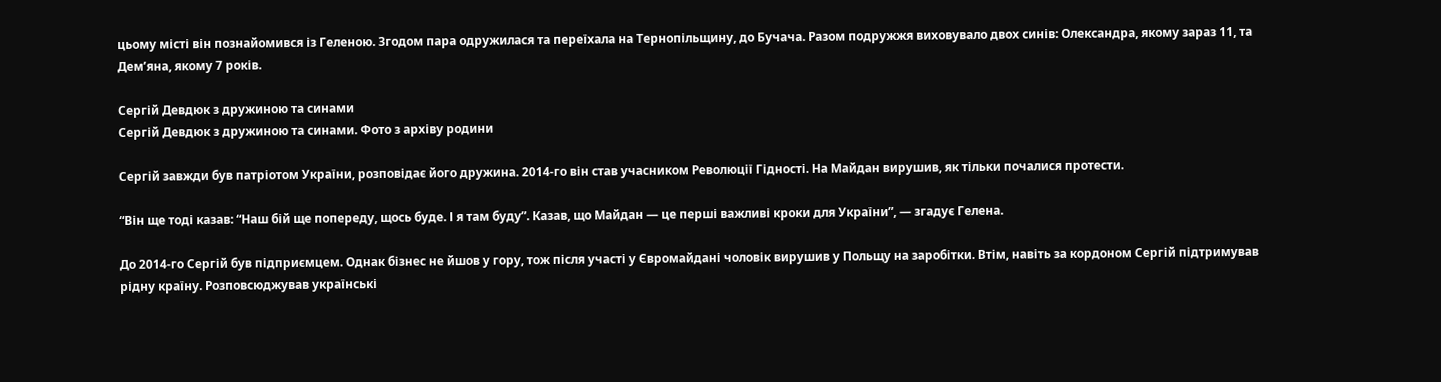цьому місті він познайомився із Геленою. Згодом пара одружилася та переїхала на Тернопільщину, до Бучача. Разом подружжя виховувало двох синів: Олександра, якому зараз 11, та Дем’яна, якому 7 років.

Сергій Девдюк з дружиною та синами
Сергій Девдюк з дружиною та синами. Фото з архіву родини

Сергій завжди був патріотом України, розповідає його дружина. 2014-го він став учасником Революції Гідності. На Майдан вирушив, як тільки почалися протести.

“Він ще тоді казав: “Наш бій ще попереду, щось буде. І я там буду”. Казав, що Майдан — це перші важливі кроки для України”, — згадує Гелена.

До 2014-го Сергій був підприємцем. Однак бізнес не йшов у гору, тож після участі у Євромайдані чоловік вирушив у Польщу на заробітки. Втім, навіть за кордоном Сергій підтримував рідну країну. Розповсюджував українські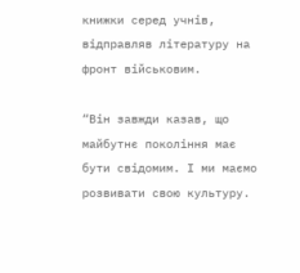книжки серед учнів, відправляв літературу на фронт військовим.

“Він завжди казав, що майбутнє покоління має бути свідомим. І ми маємо розвивати свою культуру.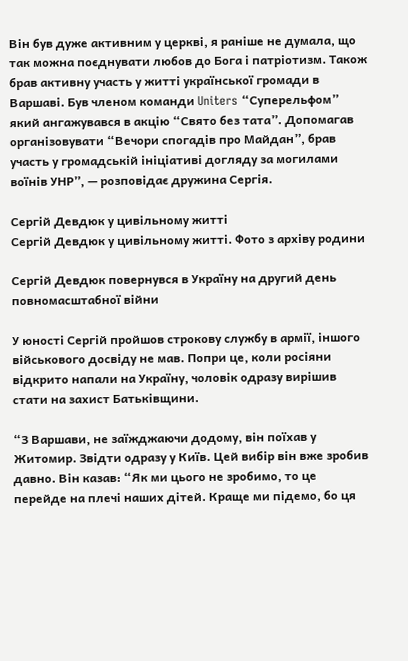Він був дуже активним у церкві, я раніше не думала, що так можна поєднувати любов до Бога і патріотизм. Також брав активну участь у житті української громади в Варшаві. Був членом команди Uniters “Суперельфом” який ангажувався в акцію “Свято без тата”. Допомагав організовувати “Вечори спогадів про Майдан”, брав участь у громадській ініціативі догляду за могилами воїнів УНР”, — розповідає дружина Сергія.

Сергій Девдюк у цивільному житті
Сергій Девдюк у цивільному житті. Фото з архіву родини

Сергій Девдюк повернувся в Україну на другий день повномасштабної війни

У юності Сергій пройшов строкову службу в армії, іншого військового досвіду не мав. Попри це, коли росіяни відкрито напали на Україну, чоловік одразу вирішив стати на захист Батьківщини.

“З Варшави, не заїжджаючи додому, він поїхав у Житомир. Звідти одразу у Київ. Цей вибір він вже зробив давно. Він казав: “Як ми цього не зробимо, то це перейде на плечі наших дітей. Краще ми підемо, бо ця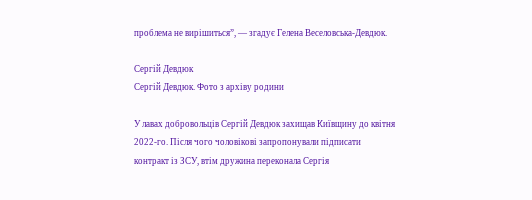проблема не вирішиться”, — згадує Гелена Веселовська-Девдюк.

Сергій Девдюк
Сергій Девдюк. Фото з архіву родини

У лавах добровольців Сергій Девдюк захищав Київщину до квітня 2022-го. Після чого чоловікові запропонували підписати контракт із ЗСУ, втім дружина переконала Сергія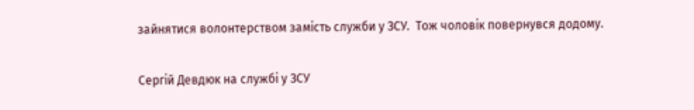зайнятися волонтерством замість служби у ЗСУ.  Тож чоловік повернувся додому.

Сергій Девдюк на службі у ЗСУ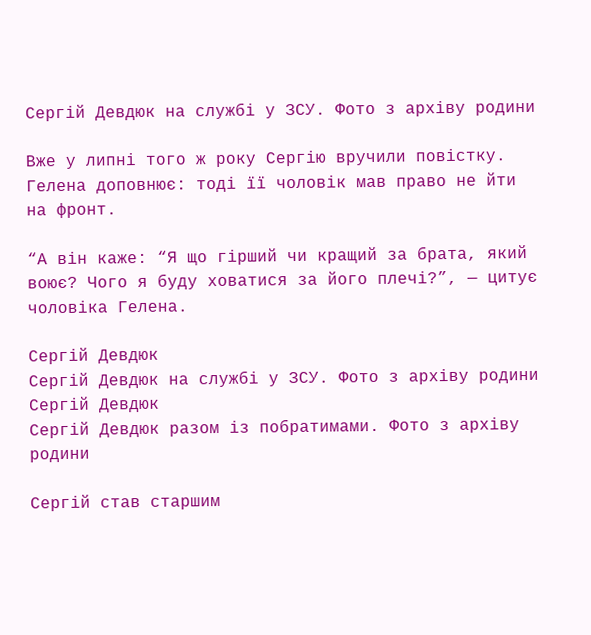Сергій Девдюк на службі у ЗСУ. Фото з архіву родини

Вже у липні того ж року Сергію вручили повістку. Гелена доповнює: тоді її чоловік мав право не йти на фронт.

“А він каже: “Я що гірший чи кращий за брата, який воює? Чого я буду ховатися за його плечі?”, — цитує чоловіка Гелена.

Сергій Девдюк
Сергій Девдюк на службі у ЗСУ. Фото з архіву родини
Сергій Девдюк
Сергій Девдюк разом із побратимами. Фото з архіву родини

Сергій став старшим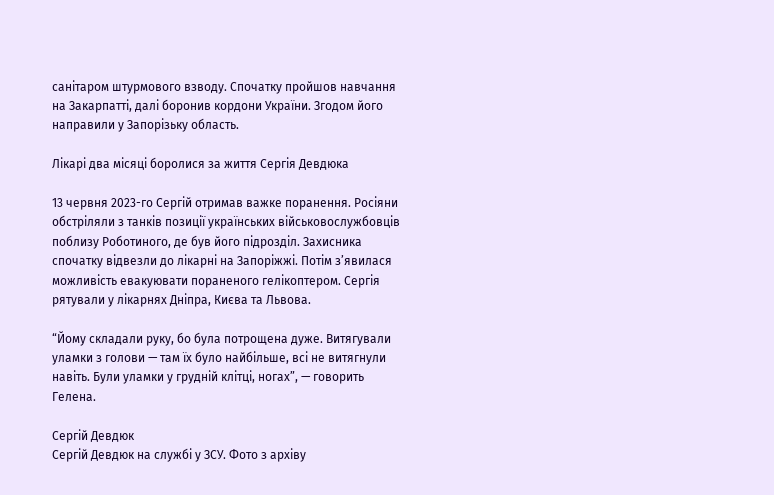санітаром штурмового взводу. Спочатку пройшов навчання на Закарпатті, далі боронив кордони України. Згодом його направили у Запорізьку область.

Лікарі два місяці боролися за життя Сергія Девдюка

13 червня 2023-го Сергій отримав важке поранення. Росіяни обстріляли з танків позиції українських військовослужбовців поблизу Роботиного, де був його підрозділ. Захисника спочатку відвезли до лікарні на Запоріжжі. Потім з’явилася можливість евакуювати пораненого гелікоптером. Сергія рятували у лікарнях Дніпра, Києва та Львова.

“Йому складали руку, бо була потрощена дуже. Витягували уламки з голови — там їх було найбільше, всі не витягнули навіть. Були уламки у грудній клітці, ногах”, — говорить Гелена.

Сергій Девдюк
Сергій Девдюк на службі у ЗСУ. Фото з архіву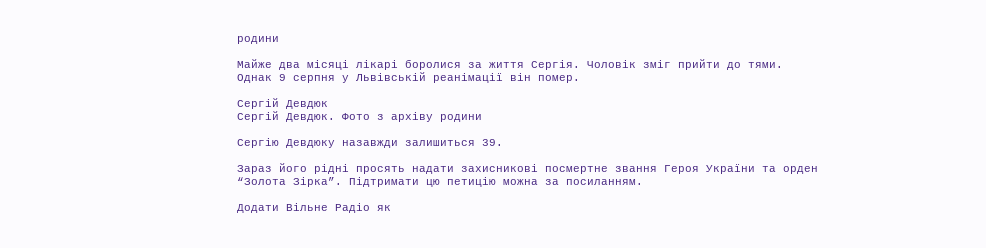родини

Майже два місяці лікарі боролися за життя Сергія. Чоловік зміг прийти до тями. Однак 9 серпня у Львівській реанімації він помер.

Сергій Девдюк
Сергій Девдюк. Фото з архіву родини

Сергію Девдюку назавжди залишиться 39.

Зараз його рідні просять надати захисникові посмертне звання Героя України та орден “Золота Зірка”. Підтримати цю петицію можна за посиланням.

Додати Вільне Радіо як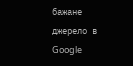бажане джерело в Google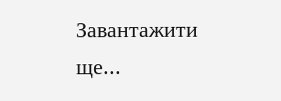Завантажити ще...